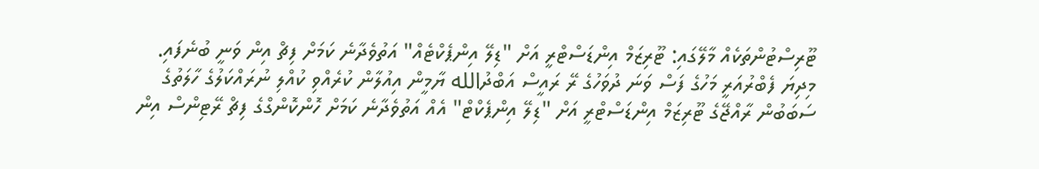ޓޫރިސްޓުންތަކެއް މާލޭގައި: ޓޫރިޒަމް އިންޑަސްޓްރީ އަށް "ޑިލޭ އިންޕެކްޓެއް" އަތުވެދާނެ ކަމަށް ފިޗް އިން ވަނީ ބުނެފައި.
މިދިޔަ ފެބްރުއަރީ މަހުގެ ފަސް ވަނަ ދުވަހުގެ ރޭ ރައީސް އަބްދުالله ޔާމީން އިއުލާން ކުރެއްވި ކުއްލި ނުރައްކަލުގެ ހާލަތުގެ ސަބަބުން ރާއްޖޭގެ ޓޫރިޒަމް އިންޑަސްޓްރީ އަށް "ޑިލޭ އިންޕެކްޓް" އެއް އަތުވެދާނެ ކަމަށް ހޮންކޮންގްގެ ފިޗް ރޭޓިންސް އިން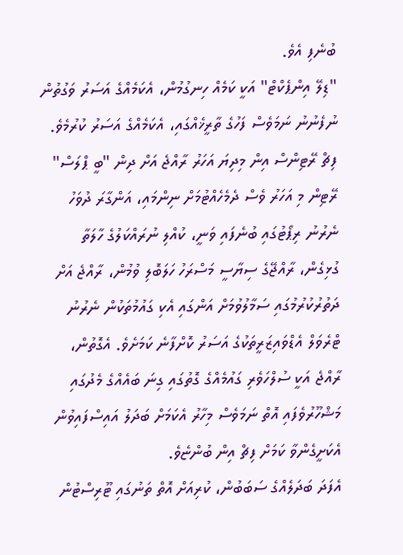ބުނެފި އެވެ.
"ޑިލޭ އިންޕެކްޓް" އަކީ ކަމެއް ހިނގުމުން، އެކަމެއްގެ އަސަރު ވަގުތުން ނުފެނުނު ނަމަވެސް ފަހުގެ ތާރީޚެއްގައި، އެކަމެއްގެ އަސަރު ކުރުމެވެ.
ފިޗް ރޭޓިންސް އިން މިދިޔަ އަހަރު ރާއްޖެ އަށް ދިން "ބީ ޕްލަސް" ރޭޓިން މި އަހަރު ވެސް ދެމެހެއްޓުމަށް ނިންމައި، އަންގާރަ ދުވަހު ނެރުނު ރިޕޯޓުގައި ބުނެފައި ވަނީ، ކުއްލި ނުރައްކަލުގެ ހާލަތާ ގުޅިގެން، ރާއްޖޭގެ ސިޔާސީ މަސްރަހު ހަލަބޮލި ވުމުން، ރާއްޖެ އަށް ދަތުރުކުރުމުގައި ސަމާލުވުމަށް އަންގައި އެކި ގައުމުތަކުން ނެރުނު ޓްރެވަލް އެޑްވައިޒަރީތަކުގެ އަސަރު ކޮށްފާނެ ކަމަށެވެ. އެގޮތުން، ރާއްޖެ އަކީ ސުލްހަވެރި ގައުމެއްގެ ގޮތުގައި ގިނަ ބައެއްގެ މެދުގައި މަޝްހޫރުވެފައި އޮތް ނަމަވެސް މިހާރު އެކަމަށް ބަދަލު އައިސްފައިވުން އެކަށީގެންވާ ކަމަށް ފިޗް އިން ބުންޏެވެ.
އެފަދަ ބަދަލެއްގެ ސަބަބުން، ކުރިއަށް އޮތް ތަނުގައި ޓޫރިސްޓުން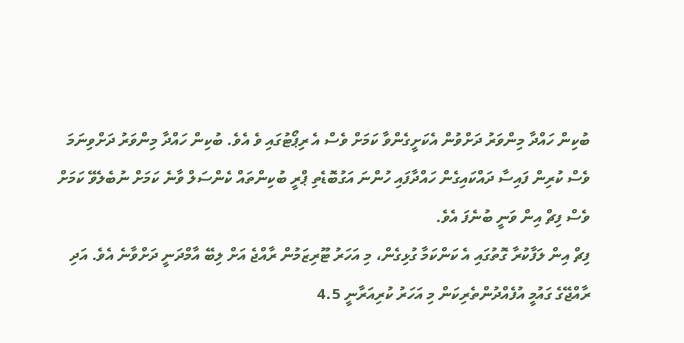ބުކިން ހައްދާ މިންވަރު ދަށްވުން އެކަށީގެންވާ ކަމަށް ވެސް އެ ރިޕޯޓުގައި ވެ އެވެ. ބުކިން ހައްދާ މިންވަރު ދަށްވިނަމަ ވެސް ކުރިން ފައިސާ ދައްކައިގެން ހައްދާފައި ހުންނަ އަގުބޮޑެތި ޕްރީ ބުކިންތައް ކެންސަލް ވާނެ ކަމަށް ނުބެލެވޭ ކަމަށް ވެސް ފިޗް އިން ވަނީ ބުނެފަ އެވެ.
ފިޗް އިން ލަފާކުރާ ގޮތުގައި އެ ކަންކަމާ ގުޅިގެން، މި އަހަރު ޓޫރިޒަމުން ރާއްޖެ އަށް ލިބޭ އާމްދަނީ ދަށްވާނެ އެވެ. އަދި ރާއްޖޭގެ ގައުމީ އުފެއްދުންތެރިކަން މި އަހަރު ކުރިއަރާނީ 4.5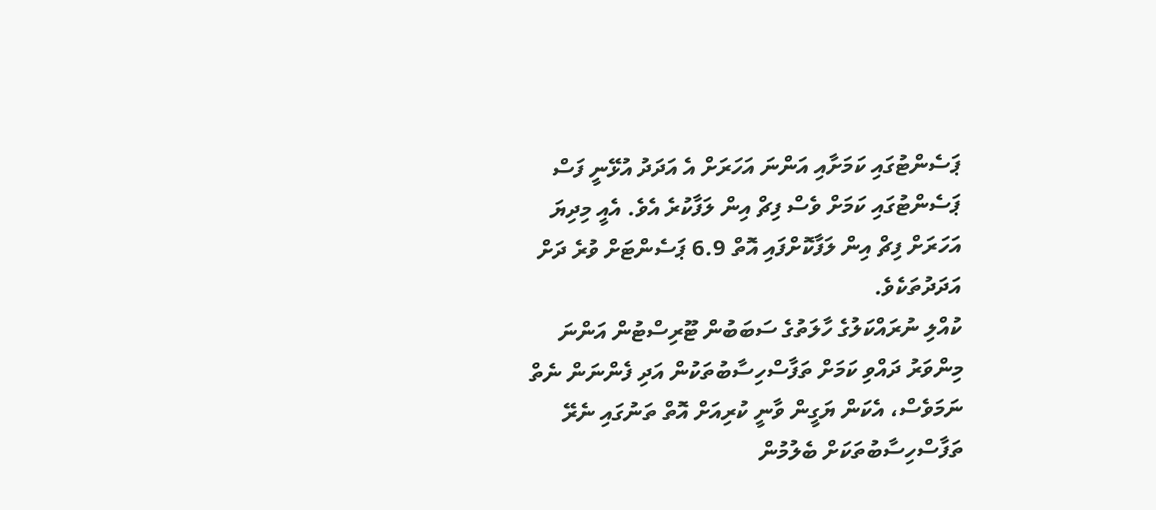ޕަސެންޓުގައި ކަމަށާއި އަންނަ އަހަރަށް އެ އަދަދު އުޅޭނީ ފަސް ޕަސެންޓުގައި ކަމަށް ވެސް ފިޗް އިން ލަފާކުރެ އެވެ. އެއީ މިދިޔަ އަހަރަށް ފިޗް އިން ލަފާކޮށްފައި އޮތް 6.9 ޕަސެންޓަށް ވުރެ ދަށް އަދަދުތަކެވެ.
ކުއްލި ނުރައްކަލުގެ ހާލަތުގެ ސަބަބުން ޓޫރިސްޓުން އަންނަ މިންވަރު ދައްވި ކަމަށް ތަފާސްހިސާބުތަކުން އަދި ފެންނަން ނެތް ނަމަވެސް، އެކަން ޔަގީން ވާނީ ކުރިއަށް އޮތް ތަނުގައި ނެރޭ ތަފާސްހިސާބުތަކަށް ބެލުމުން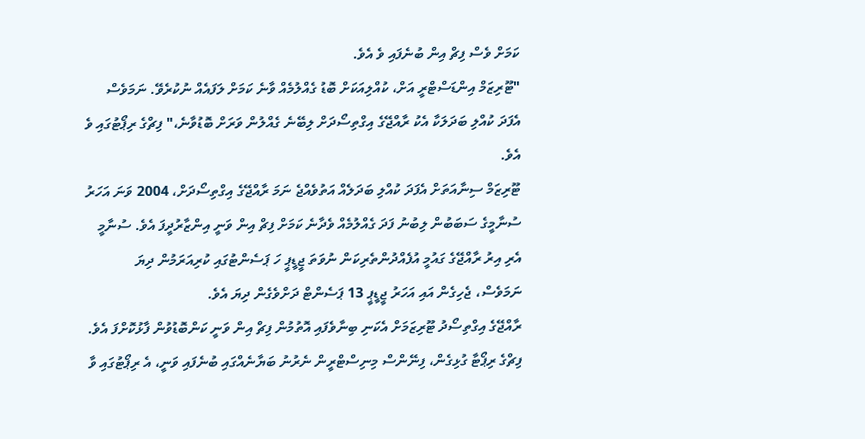ކަމަށް ވެސް ފިޗް އިން ބުނެފައި ވެ އެވެ.
"ޓޫރިޒަމް އިންޑަސްޓްރީ އަށް، ކުއްލިއަކަށް ބޮޑު ގެއްލުމެއް ވާނެ ކަމަށް ލަފައެއް ނުކުރެވޭ. ނަމަވެސް އެފަދަ ކުއްލި ބަދަލަކާ އެކު ރާއްޖޭގެ އިގްތިސޯދަށް ލިބޭނެ ގެއްލުން ވަރަށް ބޮޑުވާނެ،" ފިޗްގެ ރިޕޯޓުގައި ވެ އެވެ.
ޓޫރިޒަމް ސިނާއަތަށް އެފަދަ ކުއްލި ބަދަލެއް އަތުވެއްޖެ ނަމަ ރާއްޖޭގެ އިގްތިސޯދަށް، 2004 ވަނަ އަހަރު ސުނާމީގެ ސަބަބުން ލިބުނު ފަދަ ގެއްލުމެއް ވެދާނެ ކަމަށް ފިޗް އިން ވަނީ އިންޒާރުދީފަ އެވެ. ސުނާމީ އެރި އިރު ރާއްޖޭގެ ގައުމީ އުފެއްދުންތެރިކަން ނުވަތަ ޖީޑީޕީ ހަ ޕަސެންޓުގައި ކުރިއަރަމުން ދިޔަ ނަމަވެސް، ޖެހިގެން އައި އަހަރު ޖީޑީޕީ 13 ޕަސެންޓް ދަށްވެގެން ދިޔަ އެވެ.
ރާއްޖޭގެ އިގްތިސޯދު ޓޫރިޒަމަށް އެކަނި ބިނާވެފައި އޮތުމުން ފިޗް އިން ވަނީ ކަންބޮޑުވުން ފާޅުކޮށްފަ އެވެ. ފިޗްގެ ރިޕޯޓާ ގުޅިގެން، ފިނޭންސް މިނިސްޓްރީން ނެރުނު ބަޔާނެއްގައި ބުނެފައި ވަނީ، އެ ރިޕޯޓުގައި ވާ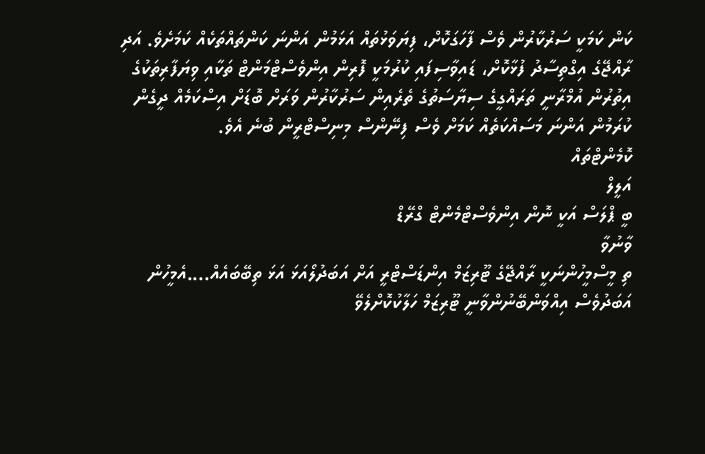ކަން ކަމަކީ ސަރުކާރުން ވެސް ފާހަގަކޮށް، ފިޔަވަޅުތައް އަޅަމުން އަންނަ ކަންތައްތަކެއް ކަމަށެވެ. އަދި ރާއްޖޭގެ އިގްތިސާދު ފުޅާކޮށް، ޑައިވާސިފައި ކުރުމަކީ ފޮރިން އިންވެސްޓްމަންޓް ތަކާއި ވިޔަފާރިތަކުގެ އިތުރުން އުމްރާނީ ތަރައްގީގެ ސިޔާސަތުގެ ތެރެއިން ސަރުކާރުން ވަރަށް ބޮޑަށް އިސްކަމެއް ދީގެން ކުރަމުން އަންނަ މަސައްކަތެއް ކަމަށް ވެސް ފިނޭންސް މިނިސްޓްރީން ބުނެ އެވެ.
ކޮމެންޓްތައް
އަލީލް
ބީ ޕްލަސް އަކީ ނޮން އިންވެސްޓްމެންޓް ގްރޭޑް
ވާނުވާ
ތި މީސްމީހުންނަކީ ރާއްޖޭގެ ޓޫރިޒަމް އިންޑަސްޓްރީ އަށް އަބަދުލޯއަޅަ އަޅަ ތިބޭބައެއް....އެމީހުން އަބަދުވެސް އިއްވަންބޭނުންވާނީ ޓޫރިޒަމް ހަލާކުކޮށްލެވޭ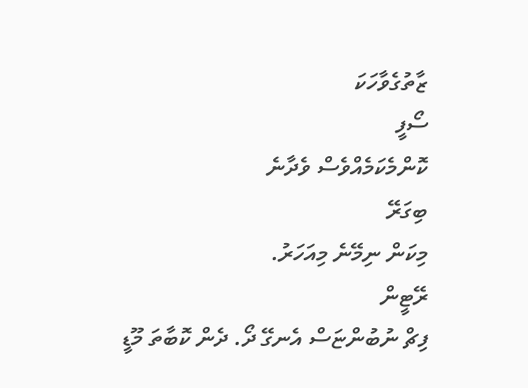ޒާތުގެވާހަކަ
ސޯފީ
ކޮންމެކަމެއްވެސް ވެދާނެ
ބިގަރޭ
މިކަން ނިމޭނެ މިއަހަރު.
ރޭޓީން
ފިޗް ނުބުންޏަސް އެނގޭ ދޯ. ދެން ކޮބާތަ މޫޑީ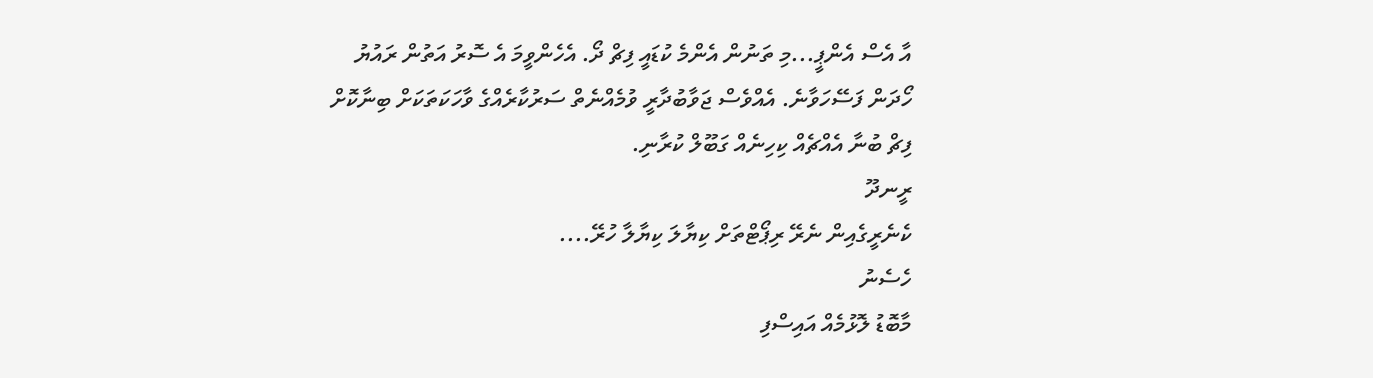އާ އެސް އެންޕީ...މި ތަނުން އެންމެ ކުޑައީ ފިޗް ދޯ. އެހެންވީމަ އެ ސޮރު އަތުން ރައުޔު ހޯދަން ފަސޭހަވާނެ. އެއްވެސް ޖަވާބުދާރީ ވުމެއްނެތް ސަރުކާރެއްގެ ވާހަކަތަކަށް ބިނާކޮށް ފިޗް ބުނާ އެއްޗެއް ކިހިނެއް ގަބޫލް ކުރާނި.
ރީނދޫ
ކެނެރީގެއިން ނެރޭ ރިޕޯޓްތަށް ކިޔާލަ ކިޔާލާ ހުރޭ....
ހެސެނު
މާބޮޑު ލޮޅުމެއް އައިސްފި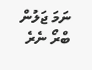ނަމަ ޖަލުން ބްރޯ ނެރެ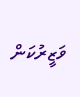ވަޒީރުކަން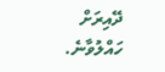ދޭއިރަށް ހައްލުވާނެ.